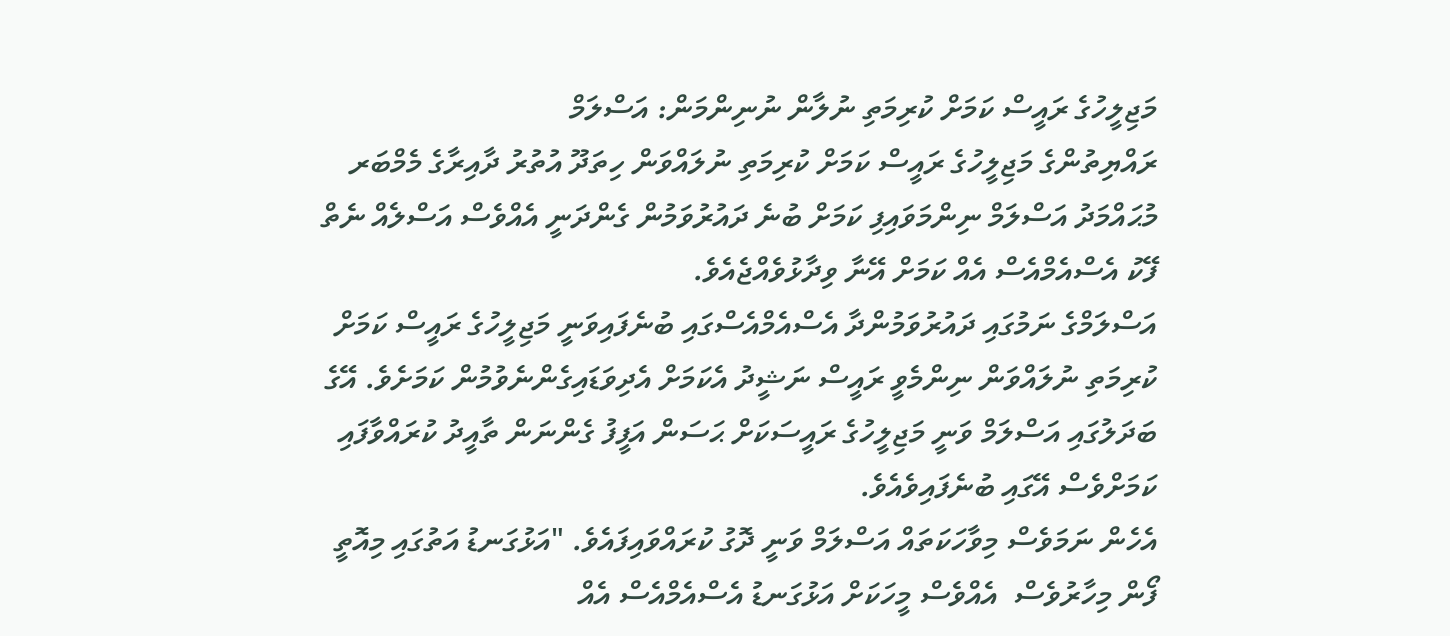މަޖިލީހުގެ ރައީސް ކަމަށް ކުރިމަތި ނުލާން ނުނިންމަން: އަސްލަމް
ރައްޔިތުންގެ މަޖިލީހުގެ ރައީސް ކަމަށް ކުރިމަތި ނުލައްވަން ހިތަދޫ އުތުރު ދާއިރާގެ މެމްބަރ މުޙައްމަދު އަސްލަމް ނިންމަވައިފި ކަމަށް ބުނެ ދައުރުވަމުން ގެންދަނީ އެއްވެސް އަސްލެއް ނެތް ފޭކު އެސްއެމްއެސް އެއް ކަމަށް އޭނާ ވިދާޅުވެއްޖެއެވެ.
އަސްލަމްގެ ނަމުގައި ދައުރުވަމުންދާ އެސްއެމްއެސްގައި ބުނެފައިވަނީ މަޖިލީހުގެ ރައީސް ކަމަށް ކުރިމަތި ނުލައްވަން ނިންމެވީ ރައީސް ނަޝީދު އެކަމަށް އެދިވަޑައިގެންނެވުމުން ކަމަށެވެ. އޭގެ ބަދަލުގައި އަސްލަމް ވަނީ މަޖިލީހުގެ ރައީސަކަށް ޙަސަން އަފީފު ގެންނަން ތާއީދު ކުރައްވާފައި ކަމަށްވެސް އޭގައި ބުނެފައިވެއެވެ.
އެހެން ނަމަވެސް މިވާހަކަތައް އަސްލަމް ވަނީ ދޮގު ކުރައްވައިފައެވެ. "އަޅުގަނޑު އަތުގައި މިއޮތީ ފޯން މިހާރުވެސް  އެއްވެސް މީހަކަށް އަޅުގަނޑު އެސްއެމްއެސް އެއް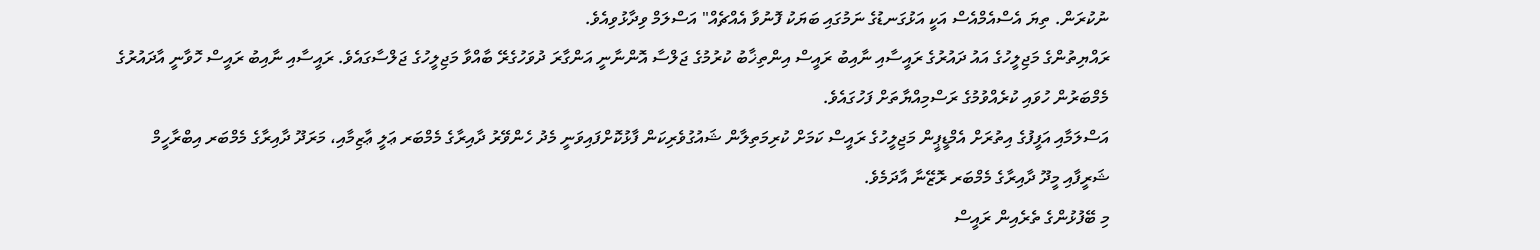ނުކުރަން. ތިޔަ އެސްއެމްއެސް އަކީ އަޅުގަނޑުގެ ނަމުގައި ބަޔަކު ފޮނުވާ އެއްޗެއް" އަސްލަމް ވިދާޅުވިއެވެ.
ރައްޔިތުންގެ މަޖިލީހުގެ އައު ދައުރުގެ ރައީސާއި ނާއިބު ރައީސް އިންތިޚާބު ކުރުމުގެ ޖަލްސާ އޮންނާނީ އަންގާރަ ދުވަހުގެރޭ ބާއްވާ މަޖިލީހުގެ ޖަލްސާގައެވެ. ރައީސާއި ނާއިބު ރައީސް ހޮވާނީ އާދައުރުގެ މެމްބަރުން ހުވައި ކުރެއްވުމުގެ ރަސްމިއްޔާތަށް ފަހުގައެވެ.
އަސްލަމާއި އަފީފުގެ އިތުރަށް އެމްޑީޕީން މަޖިލީހުގެ ރައީސް ކަމަށް ކުރިމަތިލާން ޝައުގުވެރިކަން ފާޅުކޮށްފައިވަނީ މެދު ހެންވޭރު ދާއިރާގެ މެމްބަރ ޢަލީ ޢާޒިމާއި، މަރަދޫ ދާއިރާގެ މެމްބަރ އިބްރާހީމް ޝަރީފާއި މީދޫ ދާއިރާގެ މެމްބަރ ރޮޒޭނާ އާދަމެވެ.
މި ބޭފުޅުންގެ ތެރެއިން ރައީސް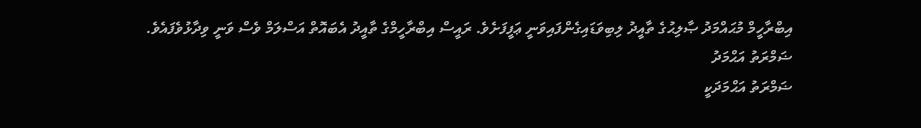އިބްރާހީމް މުޙައްމަދު ޞާލިޙުގެ ތާއީދު ލިބިވަޑައިގެންފައިވަނީ ޢަފީފަށެވެ. ރައީސް އިބްރާހީމްގެ ތާއީދު އެބައޮތް އަސްލަމް ވެސް ވަނީ ވިދާޅުވެފައެވެ.
ޟަމްރަތު އަޙްމަދު
ޟަމްރަތު އަޙްމަދަކީ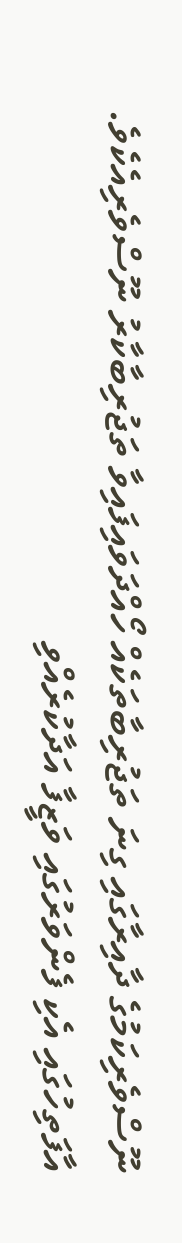ނޫސްވެރިކަމުގެ ދާއިރާގައި ގިނަ ތަޖުރިބާތަކެއް ހޯއްދަވައިފައިވާ ތަޖުރިބާކާރު ނޫސްވެރިއެކެވެ. އާފަތިހުގައި އެކި ފެންވަރުގައި ވަޒީފާ އަދާކުރެއްވި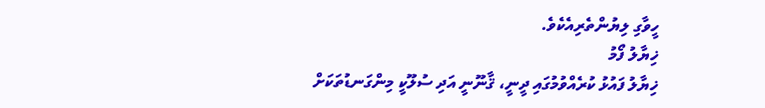ހީވާގި ލިޔުންތެރިއެކެވެ.
ޚިޔާލު ފޯމު
ޚިޔާލު ފައުޅު ކުރެއްވުމުގައި ދީނީ، ޤާނޫނީ އަދި ސުލޫކީ މިންގަނޑުތަކަށް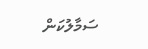ސަމާލުކަން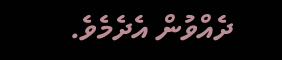ދެއްވުން އެދެމެވެ.